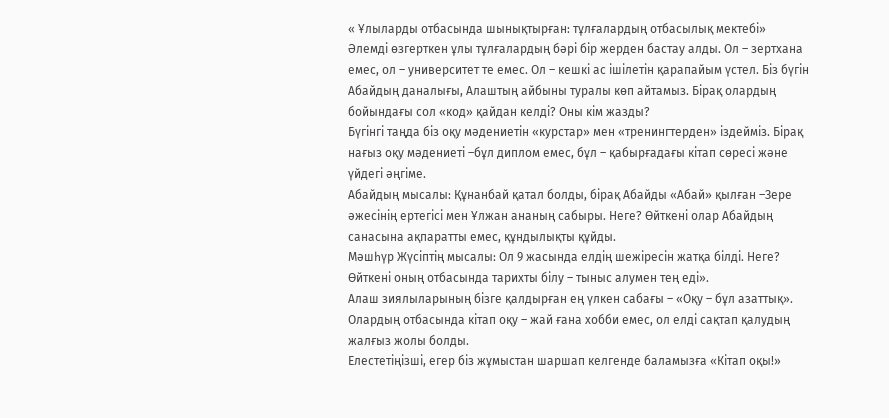« Ұлыларды отбасында шынықтырған: тұлғалардың отбасылық мектебі»
Әлемді өзгерткен ұлы тұлғалардың бәрі бір жерден бастау алды. Ол – зертхана емес, ол – университет те емес. Ол – кешкі ас ішілетін қарапайым үстел. Біз бүгін Абайдың даналығы, Алаштың айбыны туралы көп айтамыз. Бірақ олардың бойындағы сол «код» қайдан келді? Оны кім жазды?
Бүгінгі таңда біз оқу мәдениетін «курстар» мен «тренингтерден» іздейміз. Бірақ нағыз оқу мәдениеті –бұл диплом емес, бұл – қабырғадағы кітап сөресі және үйдегі әңгіме.
Абайдың мысалы: Құнанбай қатал болды, бірақ Абайды «Абай» қылған –Зере әжесінің ертегісі мен Ұлжан ананың сабыры. Неге? Өйткені олар Абайдың санасына ақпаратты емес, құндылықты құйды.
Мәшһүр Жүсіптің мысалы: Ол 9 жасында елдің шежіресін жатқа білді. Неге? Өйткені оның отбасында тарихты білу – тыныс алумен тең еді».
Алаш зиялыларының бізге қалдырған ең үлкен сабағы – «Оқу – бұл азаттық». Олардың отбасында кітап оқу – жай ғана хобби емес, ол елді сақтап қалудың жалғыз жолы болды.
Елестетіңізші, егер біз жұмыстан шаршап келгенде баламызға «Кітап оқы!»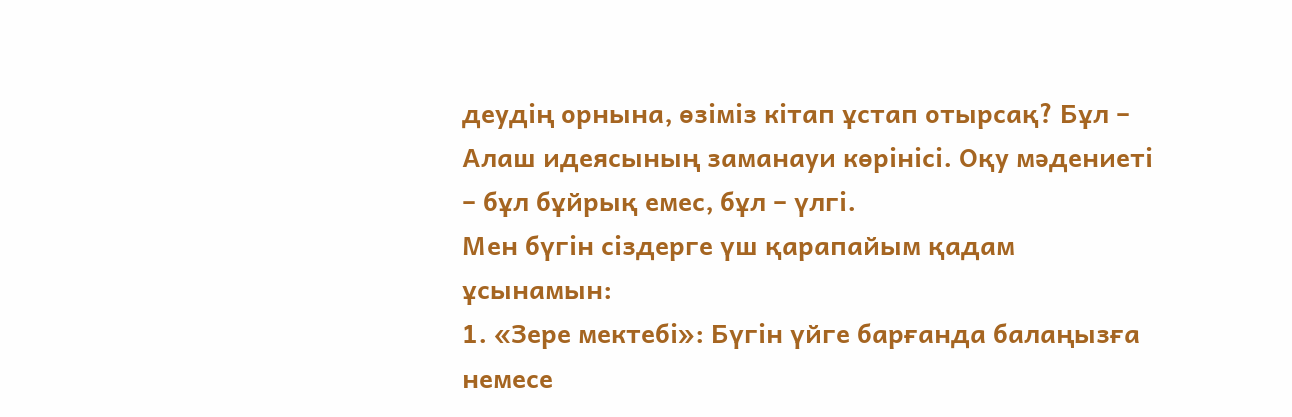деудің орнына, өзіміз кітап ұстап отырсақ? Бұл – Алаш идеясының заманауи көрінісі. Оқу мәдениеті – бұл бұйрық емес, бұл – үлгі.
Мен бүгін сіздерге үш қарапайым қадам ұсынамын:
1. «Зере мектебі»: Бүгін үйге барғанда балаңызға немесе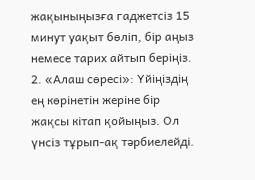жақыныңызға гаджетсіз 15 минут уақыт бөліп, бір аңыз немесе тарих айтып беріңіз.
2. «Алаш сөресі»: Үйіңіздің ең көрінетін жеріне бір жақсы кітап қойыңыз. Ол үнсіз тұрып-ақ тәрбиелейді.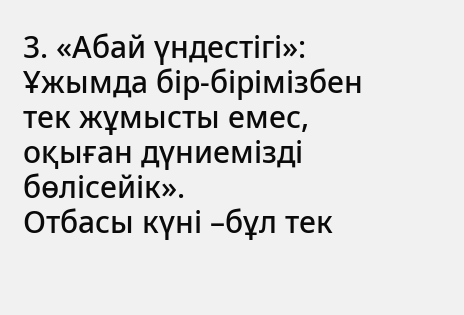3. «Абай үндестігі»: Ұжымда бір-бірімізбен тек жұмысты емес, оқыған дүниемізді бөлісейік».
Отбасы күні –бұл тек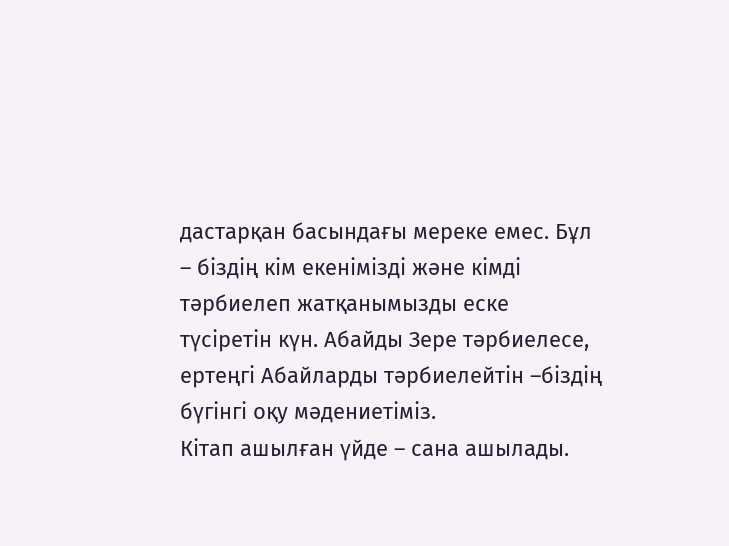дастарқан басындағы мереке емес. Бұл – біздің кім екенімізді және кімді тәрбиелеп жатқанымызды еске түсіретін күн. Абайды Зере тәрбиелесе, ертеңгі Абайларды тәрбиелейтін –біздің бүгінгі оқу мәдениетіміз.
Кітап ашылған үйде – сана ашылады.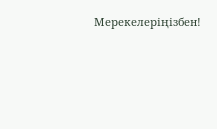Мерекелеріңізбен!